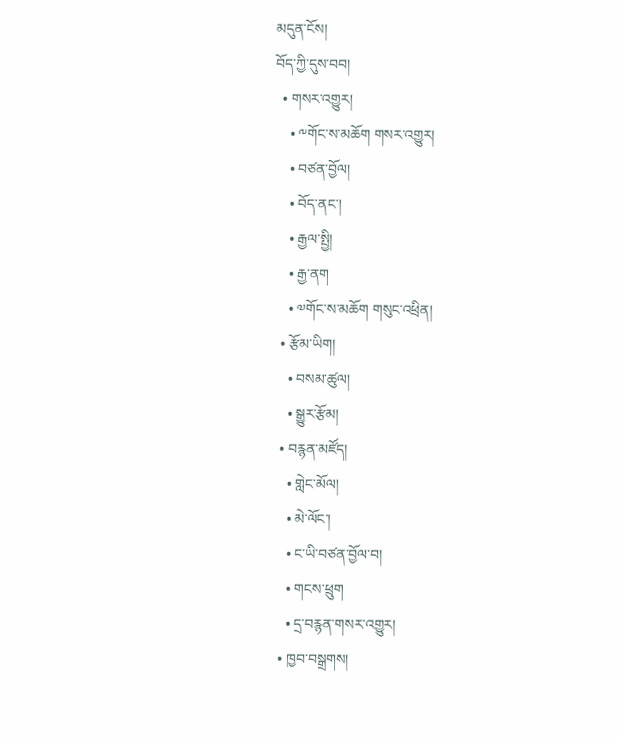མདུན་ངོས།
བོད་ཀྱི་དུས་བབ།
  • གསར་འགྱུར།
    • ༸གོང་ས་མཆོག གསར་འགྱུར།
    • བཙན་བྱོལ།
    • བོད་ནང་།
    • རྒྱལ་སྤྱི།
    • རྒྱ་ནག
    • ༧གོང་ས་མཆོག གསུང་འཕྲིན།
  • རྩོམ་ཡིག།
    • བསམ་ཚུལ།
    • སྒྱུར་རྩོམ།
  • བརྙན་མཛོད།
    • གླེང་མོལ།
    • མེ་ལོང་།
    • ང་ཡི་བཙན་བྱོལ་བ།
    • གངས་ཕྲུག
    • དྲ་བརྙན་གསར་འགྱུར།
  • ཁྱབ་བསྒྲགས།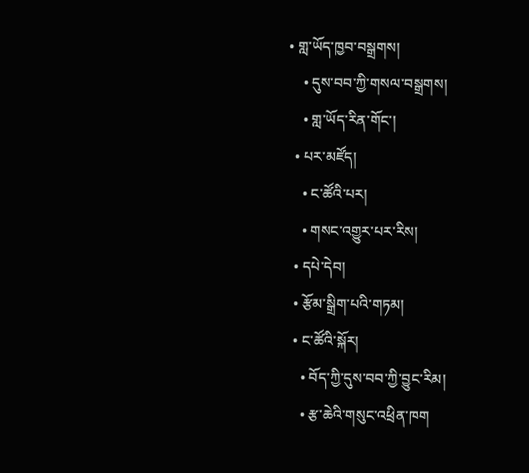• གླ་ཡོད་ཁྱབ་བསྒྲགས།
    • དུས་བབ་ཀྱི་གསལ་བསྒྲགས།
    • གླ་ཡོད་རིན་གོང་།
  • པར་མཛོད།
    • ང་ཚོའི་པར།
    • གསང་འགྱུར་པར་རིས།
  • དཔེ་དེབ།
  • རྩོམ་སྒྲིག་པའི་གཏམ།
  • ང་ཚོའི་སྐོར།
    • བོད་ཀྱི་དུས་བབ་ཀྱི་བྱུང་རིམ།
    • རྩ་ཆེའི་གསུང་འཕྲིན་ཁག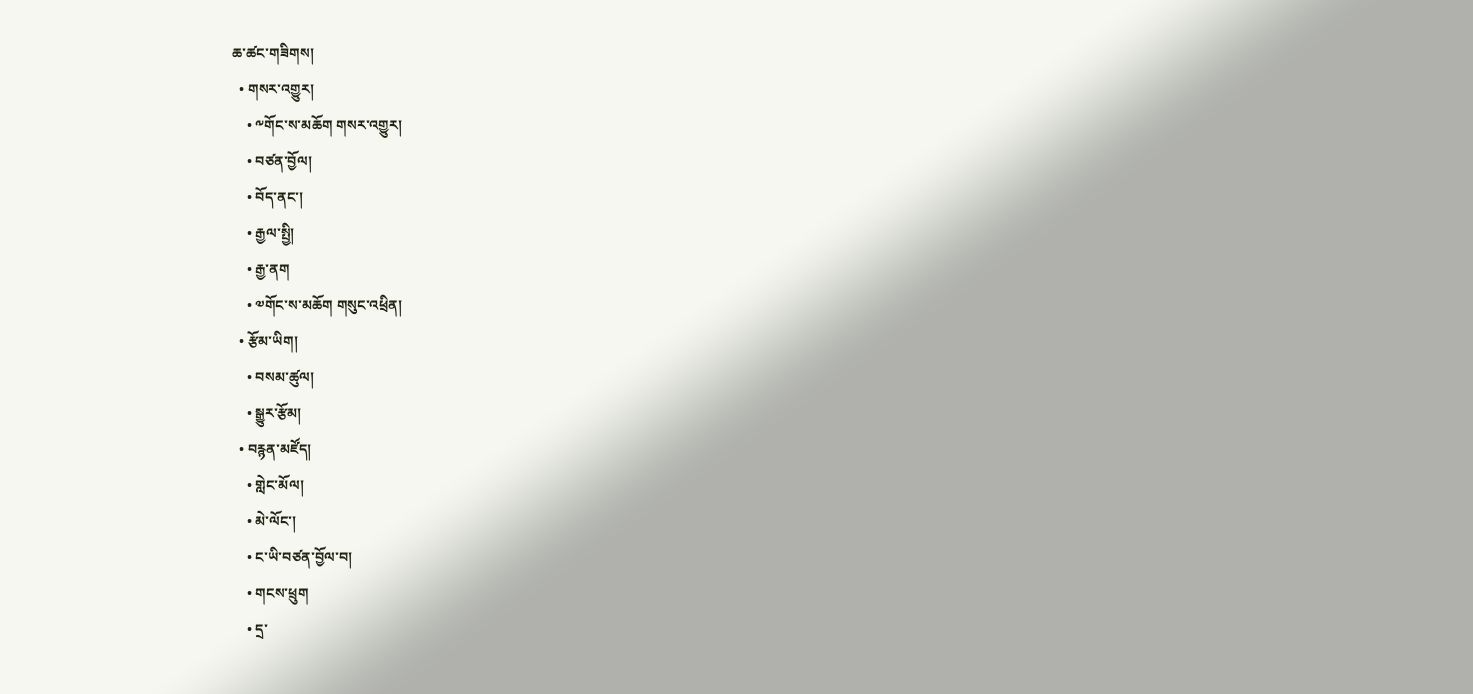ཆ་ཚང་གཟིགས།
  • གསར་འགྱུར།
    • ༸གོང་ས་མཆོག གསར་འགྱུར།
    • བཙན་བྱོལ།
    • བོད་ནང་།
    • རྒྱལ་སྤྱི།
    • རྒྱ་ནག
    • ༧གོང་ས་མཆོག གསུང་འཕྲིན།
  • རྩོམ་ཡིག།
    • བསམ་ཚུལ།
    • སྒྱུར་རྩོམ།
  • བརྙན་མཛོད།
    • གླེང་མོལ།
    • མེ་ལོང་།
    • ང་ཡི་བཙན་བྱོལ་བ།
    • གངས་ཕྲུག
    • དྲ་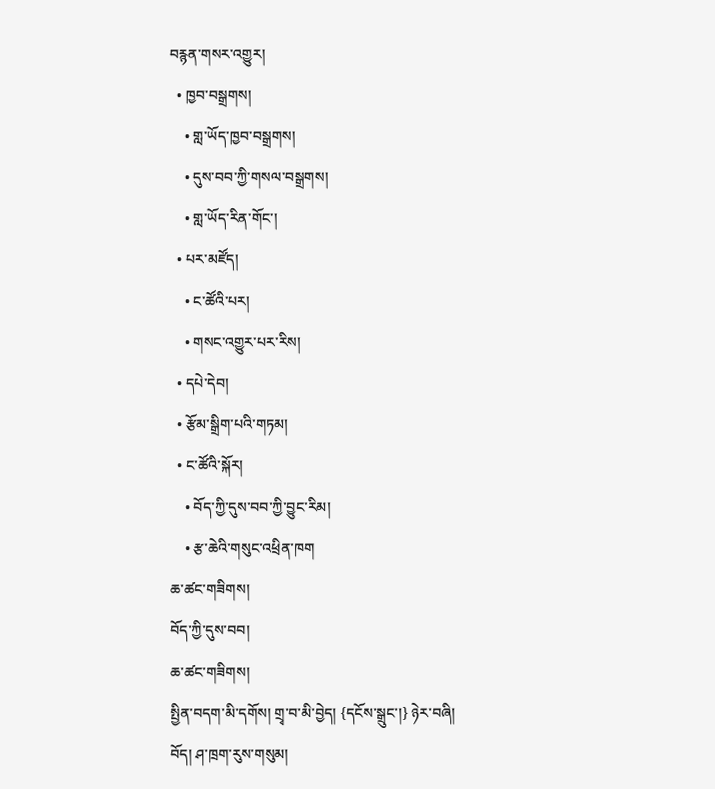བརྙན་གསར་འགྱུར།
  • ཁྱབ་བསྒྲགས།
    • གླ་ཡོད་ཁྱབ་བསྒྲགས།
    • དུས་བབ་ཀྱི་གསལ་བསྒྲགས།
    • གླ་ཡོད་རིན་གོང་།
  • པར་མཛོད།
    • ང་ཚོའི་པར།
    • གསང་འགྱུར་པར་རིས།
  • དཔེ་དེབ།
  • རྩོམ་སྒྲིག་པའི་གཏམ།
  • ང་ཚོའི་སྐོར།
    • བོད་ཀྱི་དུས་བབ་ཀྱི་བྱུང་རིམ།
    • རྩ་ཆེའི་གསུང་འཕྲིན་ཁག
ཆ་ཚང་གཟིགས།
བོད་ཀྱི་དུས་བབ།
ཆ་ཚང་གཟིགས།
སྤྱིན་བདག་མི་དགོས། གྲྭ་བ་མི་བྱེད། {དངོས་སྒྲུང་།} ཉེར་བཞི།
བོད། ཤ་ཁྲག་རུས་གསུམ།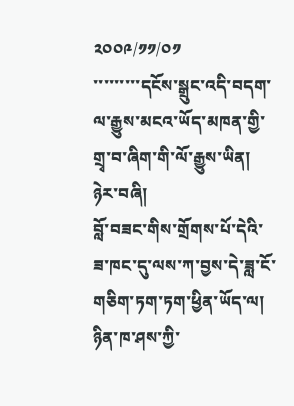༢༠༠༩/༡༡/༠༡
་་་་་་་་་དངོས་སྒྲུང་འདི་བདག་ལ་རྒྱུས་མངའ་ཡོད་མཁན་གྱི་གྲྭ་བ་ཞིག་གི་ལོ་རྒྱུས་ཡིན།
ཉེར་བཞི།
བློ་བཟང་གིས་གྲོགས་པོ་དེའི་ཟ་ཁང་དུ་ལས་ཀ་བྱས་དེ་ཟླ་ངོ་གཅིག་ཏག་ཏག་ཕྱིན་ཡོད་ལ། ཉིན་ཁ་ཤས་ཀྱི་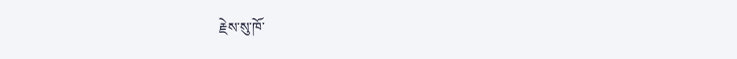རྗེས་སུ་ཁོ་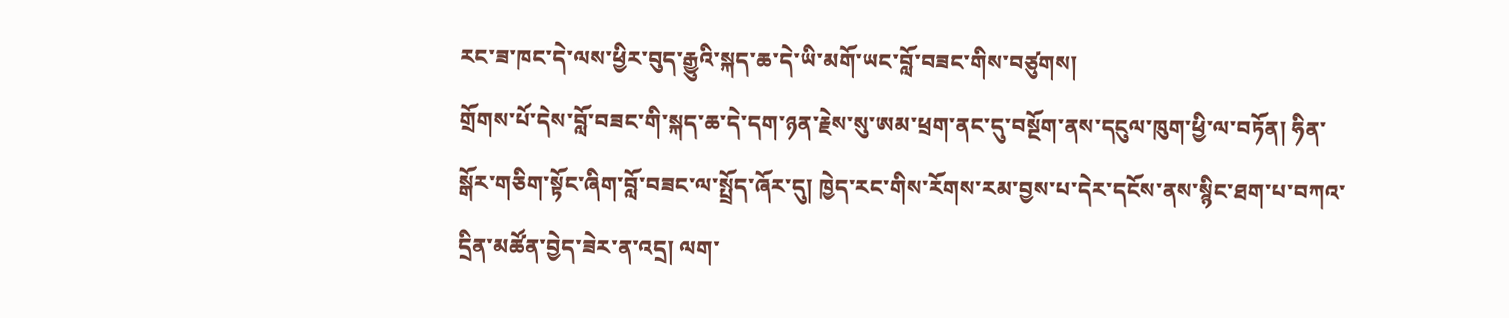རང་ཟ་ཁང་དེ་ལས་ཕྱིར་བུད་རྒྱུའི་སྐད་ཆ་དེ་ཡི་མགོ་ཡང་བློ་བཟང་གིས་བཙུགས།
གྲོགས་པོ་དེས་བློ་བཟང་གི་སྐད་ཆ་དེ་དག་ཉན་རྗེས་སུ་ཨམ་ཕྲག་ནང་དུ་བསྔོག་ནས་དངུལ་ཁུག་ཕྱི་ལ་བཏོན། ཧིན་སྒོར་གཅིག་སྟོང་ཞིག་བློ་བཟང་ལ་སྤྲོད་ཞོར་དུ། ཁྱེད་རང་གིས་རོགས་རམ་བྱས་པ་དེར་དངོས་ནས་སྙིང་ཐག་པ་བཀའ་དྲིན་མཚོན་བྱེད་ཟེར་ན་འདྲ། ལག་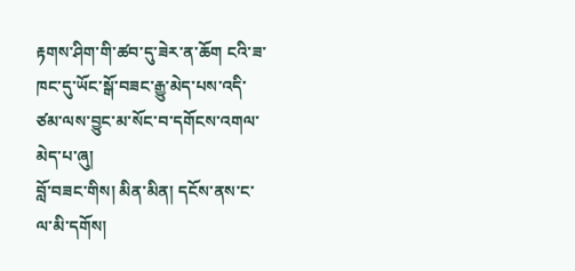རྟགས་ཤིག་གི་ཚབ་དུ་ཟེར་ན་ཆོག ངའི་ཟ་ཁང་དུ་ཡོང་སྒོ་བཟང་རྒྱུ་མེད་པས་འདི་ཙམ་ལས་བྱུང་མ་སོང་བ་དགོངས་འགལ་མེད་པ་ཞུ།
བློ་བཟང་གིས། མིན་མིན། དངོས་ནས་ང་ལ་མི་དགོས།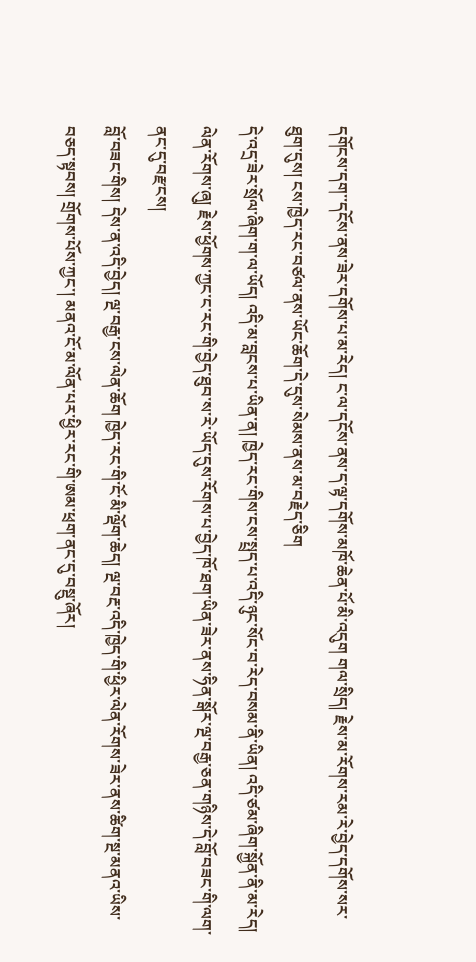དགོངས་དག་་དངོས་ནས་ཟེར་དགོས་པ་མ་རེད། ང་ལ་དངོས་ནས་ད་ལྟ་དགོས་མཁོ་ཆེན་པོ་མི་འདུག གལ་སྲིད། རྗེས་མ་རོགས་རམ་རེ་བྱེད་དགོས་སར་ཐུག་དུས། ངས་ཁྱེད་རང་བཙལ་ནས་ཡོང་ཆོག་དེ་དུས་སེམས་ནས་མ་བརྗེད་ཅིག
དེ་འདྲ་ཟེར་སྲོལ་ཞིག་ག་ལ་ཡོད། འདི་མ་བླངས་པ་ཡིན་ན། ཁྱེད་རང་གིས་ངས་སྤྲད་པ་འདི་ཉུང་སོང་བ་རེད་བསམ་ནི་ཡིན། འདི་ཙམ་ཞིག་སྐྱོན་ནི་མ་རེད། ལེན་རོགས་ཞུ། རྗེས་ཕྱོགས་ཀྱང་ང་རང་གི་བྱེད་ཐུབ་ས་རེ་ཡོད་དུས་རོགས་པ་བྱེད་ཁོ་ཐག་ཡིན་ཟེར་ནས་ཧིན་སྒོར་ལྔ་བརྒྱ་ཅན་གཉིས་དེ་བློ་བཟང་གི་ལག་ནང་དུ་བརྫངས།
བློ་བཟང་གིས། དེས་ན་འདི་བྱེད། ལྔ་བརྒྱ་ངས་ལེན་ཆོག ཁྱེད་རང་གི་ངོ་མི་ལྡོག་ཆེད། ལྔ་བརྔ་འདི་ཁྱེད་གི་ཕྱིར་ལེན་རོགས་ཟེར་ནས་ཚིག་སྔ་མནའ་ཡིས་བཅད་སྟབས། གྲོགས་པོས་ཀྱང་། མནའ་ངོ་མ་ལོན་པར་ཕྱིར་རང་གི་ཨམ་ཕྲག་ནང་དུ་བསྡུ་ཞོར།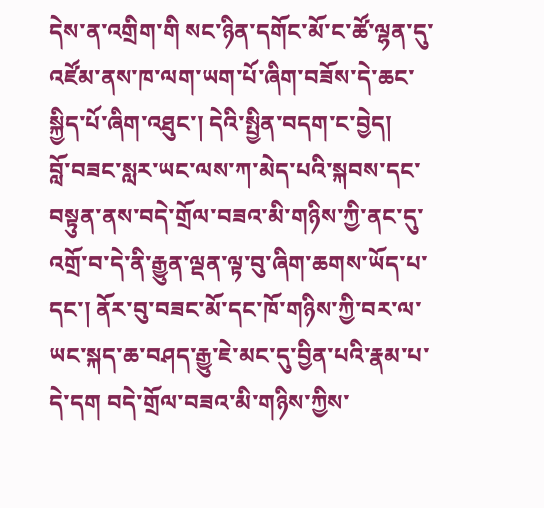དེས་ན་འགྲིག་གི སང་ཉིན་དགོང་མོ་ང་ཚོ་ལྷན་དུ་འཛོམ་ནས་ཁ་ལག་ཡག་པོ་ཞིག་བཟོས་དེ་ཆང་སྐྱིད་པོ་ཞིག་འཐུང་། དེའི་སྤྱིན་བདག་ང་བྱེད།
བློ་བཟང་སླར་ཡང་ལས་ཀ་མེད་པའི་སྐབས་དང་བསྟུན་ནས་བདེ་གྲོལ་བཟའ་མི་གཉིས་ཀྱི་ནང་དུ་འགྲོ་བ་དེ་ནི་རྒྱུན་ལྡན་ལྟ་བུ་ཞིག་ཆགས་ཡོད་པ་དང་། ནོར་བུ་བཟང་མོ་དང་ཁོ་གཉིས་ཀྱི་བར་ལ་ཡང་སྐད་ཆ་བཤད་རྒྱུ་ཇེ་མང་དུ་བྱིན་པའི་རྣམ་པ་དེ་དག བདེ་གྲོལ་བཟའ་མི་གཉིས་ཀྱིས་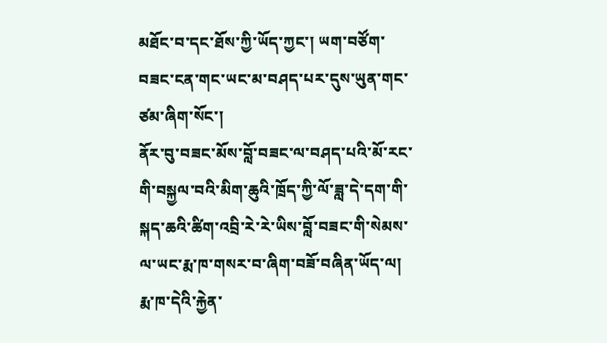མཐོང་བ་དང་ཐོས་ཀྱི་ཡོད་ཀྱང་། ཡག་བཙོག་བཟང་ངན་གང་ཡང་མ་བཤད་པར་དུས་ཡུན་གང་ཙམ་ཞིག་སོང་།
ནོར་བུ་བཟང་མོས་བློ་བཟང་ལ་བཤད་པའི་མོ་རང་གི་བསྐྱལ་བའི་མིག་ཆུའི་ཁྲོད་ཀྱི་ལོ་ཟླ་དེ་དག་གི་སྐད་ཆའི་ཚིག་འབྲི་རེ་རེ་ཡིས་བློ་བཟང་གི་སེམས་ལ་ཡང་རྨ་ཁ་གསར་བ་ཞིག་བཟོ་བཞིན་ཡོད་ལ། རྨ་ཁ་དེའི་རྐྱེན་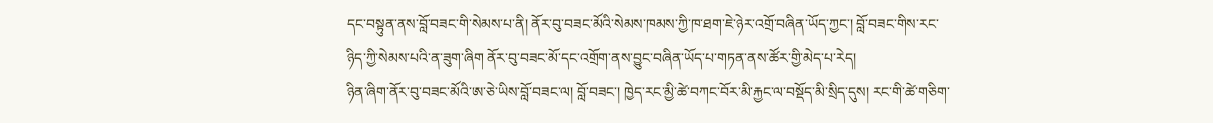དང་བསྟུན་ནས་བློ་བཟང་གི་སེམས་པ་ནི། ནོར་བུ་བཟང་མོའི་སེམས་ཁམས་ཀྱི་ཁ་ཐག་ཇེ་ཉེར་འགྲོ་བཞིན་ཡོད་ཀྱང་། བློ་བཟང་གིས་རང་ཉིད་ཀྱི་སེམས་པའི་ན་ཟུག་ཞིག ནོར་བུ་བཟང་མོ་དང་འགྲོག་ནས་བྱུང་བཞིན་ཡོད་པ་གཏན་ནས་ཚོར་གྱི་མེད་པ་རེད།
ཉིན་ཞིག་ནོར་བུ་བཟང་མོའི་ཨ་ཅེ་ཡིས་བློ་བཟང་ལ། བློ་བཟང་། ཁྱེད་རང་མྱི་ཚེ་བཀང་བོར་མི་རྐྱང་ལ་བསྡོད་མི་སྲིད་དུས། རང་གི་ཚེ་གཅིག་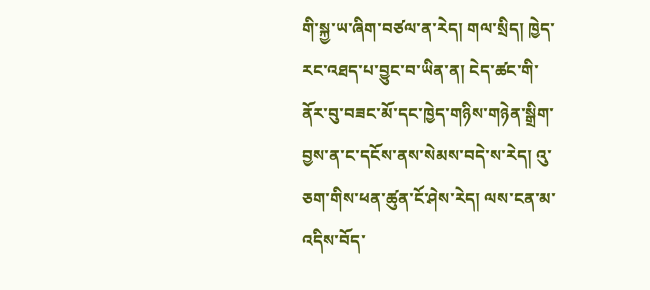གི་སྐྱ་ཡ་ཞིག་བཙལ་ན་རེད། གལ་སྲིད། ཁྱེད་རང་འཐད་པ་བྱུང་བ་ཡིན་ན། ངེད་ཚང་གི་ནོར་བུ་བཟང་མོ་དང་ཁྱེད་གཉིས་གཉེན་སྒྲིག་བྱས་ན་ང་དངོས་ནས་སེམས་བདེ་ས་རེད། འུ་ཅག་གིས་ཕན་ཚུན་ངོ་ཤེས་རེད། ལས་ངན་མ་འདིས་བོད་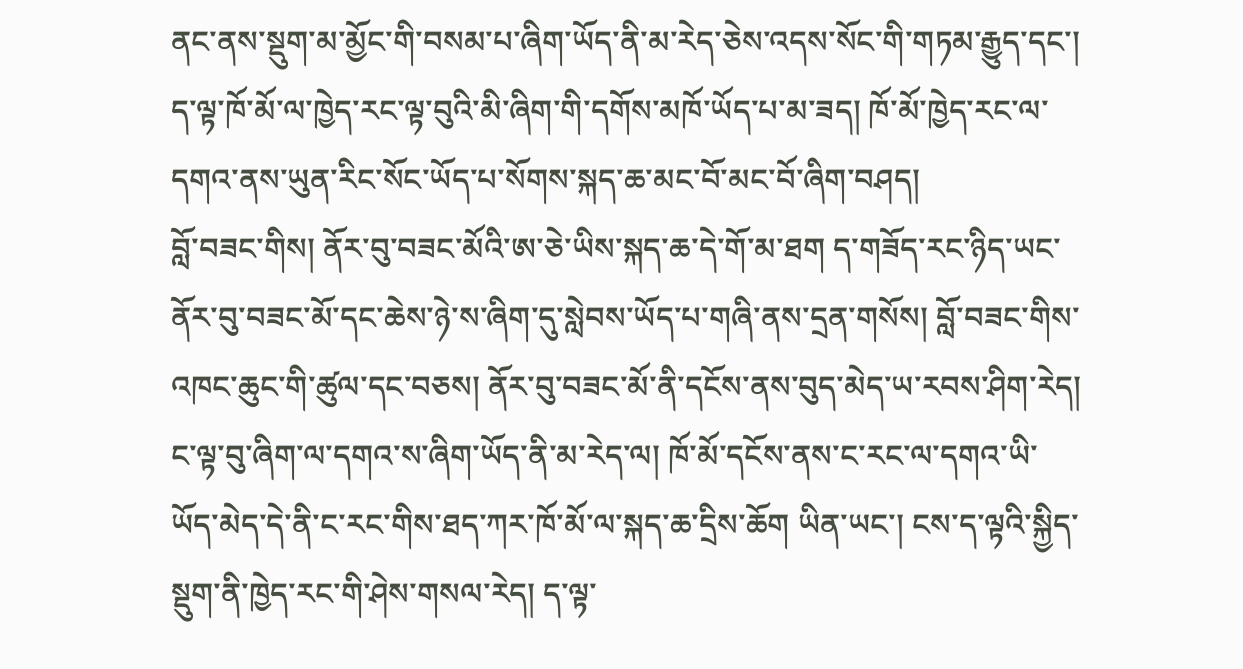ནང་ནས་སྡུག་མ་མྱོང་གི་བསམ་པ་ཞིག་ཡོད་ནི་མ་རེད་ཅེས་འདས་སོང་གི་གཏམ་རྒྱུད་དང་། ད་ལྟ་ཁོ་མོ་ལ་ཁྱེད་རང་ལྟ་བུའི་མི་ཞིག་གི་དགོས་མཁོ་ཡོད་པ་མ་ཟད། ཁོ་མོ་ཁྱེད་རང་ལ་དགའ་ནས་ཡུན་རིང་སོང་ཡོད་པ་སོགས་སྐད་ཆ་མང་བོ་མང་བོ་ཞིག་བཤད།
བློ་བཟང་གིས། ནོར་བུ་བཟང་མོའི་ཨ་ཅེ་ཡིས་སྐད་ཆ་དེ་གོ་མ་ཐག ད་གཟོད་རང་ཉིད་ཡང་ནོར་བུ་བཟང་མོ་དང་ཆེས་ཉེ་ས་ཞིག་དུ་སླེབས་ཡོད་པ་གཞི་ནས་དྲན་གསོས། བློ་བཟང་གིས་འཁང་ཆུང་གི་ཚུལ་དང་བཅས། ནོར་བུ་བཟང་མོ་ནི་དངོས་ནས་བུད་མེད་ཡ་རབས་ཤིག་རེད། ང་ལྟ་བུ་ཞིག་ལ་དགའ་ས་ཞིག་ཡོད་ནི་མ་རེད་ལ། ཁོ་མོ་དངོས་ནས་ང་རང་ལ་དགའ་ཡི་ཡོད་མེད་དེ་ནི་ང་རང་གིས་ཐད་ཀར་ཁོ་མོ་ལ་སྐད་ཆ་དྲིས་ཆོག ཡིན་ཡང་། ངས་ད་ལྟའི་སྐྱིད་སྡུག་ནི་ཁྱེད་རང་གི་ཤེས་གསལ་རེད། ད་ལྟ་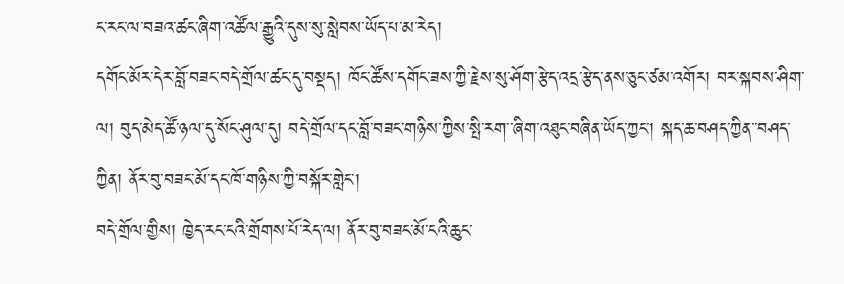ང་རང་ལ་བཟའ་ཚང་ཞིག་འཚོལ་རྒྱུའི་དུས་སུ་སླེབས་ཡོད་པ་མ་རེད།
དགོང་མོར་དེར་བློ་བཟང་བདེ་གྲོལ་ཚང་དུ་བསྡད། ཁོང་ཚོས་དགོང་ཟས་ཀྱི་རྗེས་སུ་ཤོག་རྩེད་འདྲ་རྩེད་ནས་ཅུང་ཙམ་འགོར། བར་སྐབས་ཤིག་ལ། བུད་མེད་ཚོ་ཉལ་དུ་སོང་ཤུལ་དུ། བདེ་གྲོལ་དང་བློ་བཟང་གཉིས་ཀྱིས་སྤི་རག་་ཞིག་འཐུང་བཞིན་ཡོད་ཀྱང་། སྐད་ཆ་བཤད་ཀྱིན་་བཤད་ཀྱིན། ནོར་བུ་བཟང་མོ་དང་ཁོ་གཉིས་ཀྱི་བསྐོར་གླེང་།
བདེ་གྲོལ་གྱིས། ཁྱེད་རང་ངའི་གྲོགས་པོ་རེད་ལ། ནོར་བུ་བཟང་མོ་ངའི་ཆུང་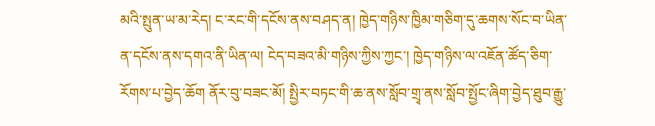མའི་སྤུན་ཡ་མ་རེད། ང་རང་གི་དངོས་ནས་བཤད་ན། ཁྱེད་གཉིས་ཁྱིམ་གཅིག་དུ་ཆགས་སོང་བ་ཡིན་ན་དངོས་ནས་དགའ་ནི་ཡིན་ལ། ངེད་བཟའ་མི་གཉིས་ཀྱིས་ཀྱང་། ཁྱེད་གཉིས་ལ་འཇོན་ཚོད་ཅིག་རོགས་པ་བྱེད་ཆོག ནོར་བུ་བཟང་མོ། སྤྱིར་བཏང་གི་ཆ་ནས་སློབ་གྲྭ་ནས་སློབ་སྤྱོང་ཞིག་བྱེད་ཐུབ་རྒྱུ་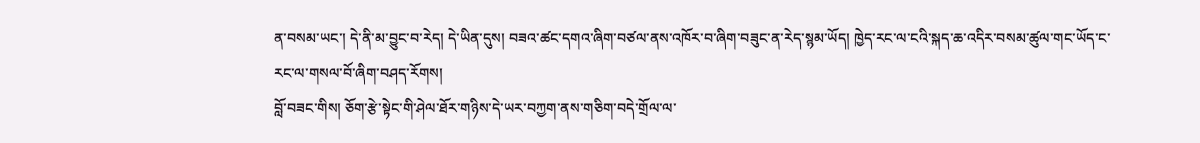ན་བསམ་ཡང་། དེ་ནི་མ་བྱུང་བ་རེད། དེ་ཡིན་དུས། བཟའ་ཚང་དགའ་ཞིག་བཙལ་ནས་འཁོར་བ་ཞིག་བཟུང་ན་རེད་སྙམ་ཡོད། ཁྱེད་རང་ལ་ངའི་སྐད་ཆ་འདིར་བསམ་ཚུལ་གང་ཡོད་ང་རང་ལ་གསལ་བོ་ཞིག་བཤད་རོགས།
བློ་བཟང་གིས། ཅོག་རྩེ་སྟེང་གི་ཤེལ་ཐོར་གཉིས་དེ་ཡར་བཀྱག་ནས་གཅིག་བདེ་གྲོལ་ལ་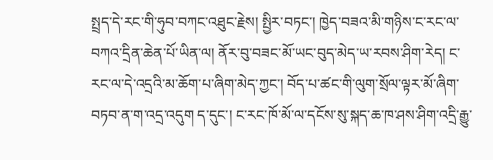སྤྲད་དེ་རང་གི་ཧུབ་བཀང་འཐུང་རྗེས། སྤྱིར་བཏང་། ཁྱེད་བཟའ་མི་གཉིས་ང་རང་ལ་བཀའ་དྲིན་ཆེན་པོ་ཡིན་ལ། ནོར་བུ་བཟང་མོ་ཡང་བུད་མེད་ཡ་རབས་ཤིག་རེད། ང་རང་ལ་དེ་འདྲའི་མ་ཆོག་པ་ཞིག་མེད་ཀྱང་། བོད་པ་ཚང་གི་ལུག་སྲོལ་ལྟར་མོ་ཞིག་བཏབ་ན་ག་འདྲ་འདུག ད་དུང་། ང་རང་ཁོ་མོ་ལ་དངོས་སུ་སྐད་ཆ་ཁ་ཤས་ཤིག་འདྲི་རྒྱུ་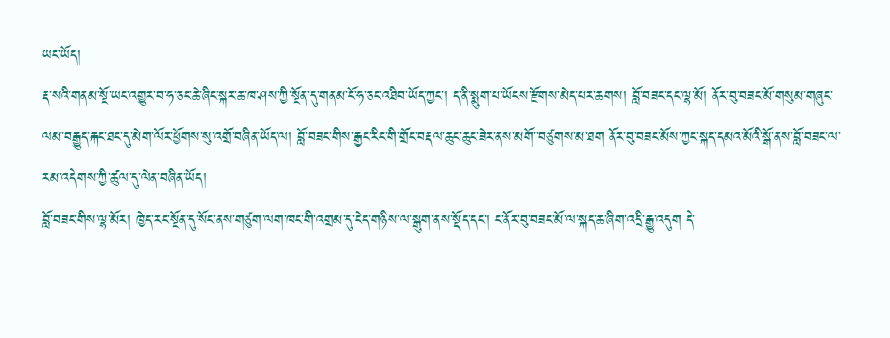ཡང་ཡོད།
རྡ་སའི་གནམ་སྔོ་ཡང་འགྱུར་བ་ཧ་ཅང་ཆེ་ཞིང་སྐར་ཆ་ཁ་ཤས་ཀྱི་སྔོན་དུ་གནམ་ངོ་ཧ་ཅང་འཐིབ་ཡོད་ཀྱང་། ད་ནི་སྨུག་པ་ཡོངས་རྫོགས་མེད་པར་ཆགས། བློ་བཟང་དང་ལྷ་མོ། ནོར་བུ་བཟང་མོ་གསུམ་གཞུང་ལམ་བརྒྱུད་རྐང་ཐང་དུ་མེག་ལོར་ཕྱོགས་སུ་འགྲོ་བཞིན་ཡོད་ལ། བློ་བཟང་གིས་རྒྱང་རིང་གི་གྲོང་བརྡལ་ཆུང་ཆུང་ཟེར་ནས་མགོ་་བཙུགས་མ་ཐག ནོར་བུ་བཟང་མོས་ཀྱང་སྐད་དམའ་མོའི་སྒོ་ནས་བློ་བཟང་ལ་རམ་འདེགས་ཀྱི་ཚུལ་དུ་ལེན་བཞིན་ཡོད།
བློ་བཟང་གིས་ལྷ་མོར། ཁྱེད་རང་སྔོན་དུ་སོང་ནས་གཙུག་ལག་ཁང་གི་འགྲམ་དུ་ངེད་གཉིས་ལ་སྒུག་ནས་སྡོད་དང་། ང་ནོར་བུ་བཟང་མོ་ལ་སྐད་ཆ་ཞིག་འདྲི་རྒྱུ་འདུག དེ་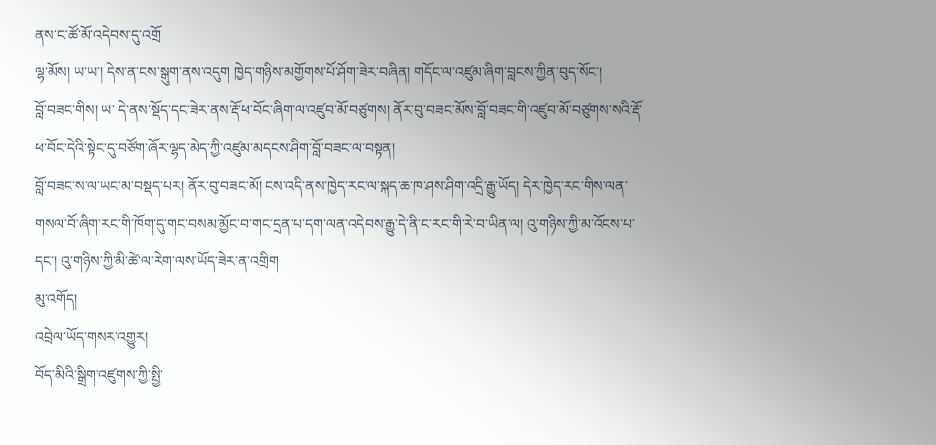ནས་ང་ཚོ་མོ་འདེབས་དུ་འགྲོ
ལྷ་མོས། ཡ་ཡ་། དེས་ན་ངས་སྒུག་ནས་འདུག ཁྱེད་གཉིས་མགྱོགས་པོ་ཤོག་ཟེར་བཞིན། གདོང་ལ་འཛུམ་ཞིག་བླངས་ཀྱིན་བུད་སོང་།
བློ་བཟང་གིས། ཡ་ དེ་ནས་སྡོད་དང་ཟེར་ནས་རྡོ་ཕ་བོང་ཞིག་ལ་འཛུབ་མོ་བཙུགས། ནོར་བུ་བཟང་མོས་བློ་བཟང་གི་འཛུབ་མོ་བཙུགས་སའི་རྡོ་ཕ་བོང་དེའི་སྟེང་དུ་བཙོག་ཞོར་ལྷད་མེད་ཀྱི་འཛུམ་མདངས་ཤིག་བློ་བཟང་ལ་བསྟན།
བློ་བཟང་ས་ལ་ཡང་མ་བསྡད་པར། ནོར་བུ་བཟང་མོ། ངས་འདི་ནས་ཁྱེད་རང་ལ་སྐད་ཆ་ཁ་ཤས་ཤིག་འདྲི་རྒྱུ་ཡོད། དེར་ཁྱེད་རང་གིས་ལན་གསལ་བོ་ཞིག་རང་གི་ཁོག་དུ་གང་བསམ་མྱོང་བ་གང་དྲན་པ་དག་ལན་འདེབས་རྒྱུ་དེ་ནི་ང་རང་གི་རེ་བ་ཡིན་ལ། འུ་གཉིས་ཀྱི་མ་འོངས་པ་དང་། འུ་གཉིས་ཀྱི་མི་ཚེ་ལ་རེག་ལས་ཡོད་ཟེར་ན་འགྲིག
མུ་འགོད།
འབྲེལ་ཡོད་གསར་འགྱུར།
བོད་མིའི་སྒྲིག་འཛུགས་ཀྱི་སྤྱི་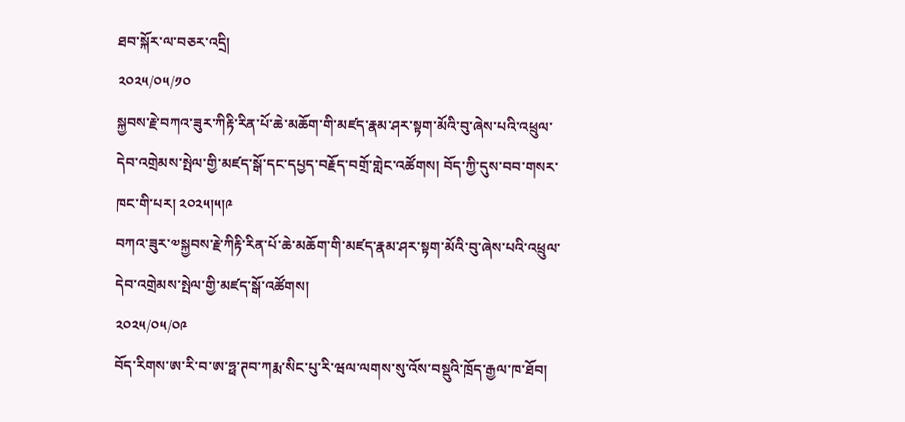ཐབ་སྐོར་ལ་བཅར་འདྲི།
༢༠༢༥/༠༥/༡༠
སྐྱབས་རྗེ་བཀའ་ཟུར་ཀིརྟི་རིན་པོ་ཆེ་མཆོག་གི་མཛད་རྣམ་ཤར་སྟག་མོའི་བུ་ཞེས་པའི་འཕྲུལ་དེབ་འགྲེམས་སྤེལ་གྱི་མཛད་སྒོ་དང་དཔྱད་བརྗོད་བགྲོ་གླེང་འཚོགས། བོད་ཀྱི་དུས་བབ་གསར་ཁང་གི་པར། ༢༠༢༥།༥།༩
བཀའ་ཟུར་༧སྐྱབས་རྗེ་ཀིརྟི་རིན་པོ་ཆེ་མཆོག་གི་མཛད་རྣམ་ཤར་སྟག་མོའི་བུ་ཞེས་པའི་འཕྲུལ་དེབ་འགྲེམས་སྤེལ་གྱི་མཛད་སྒོ་འཚོགས།
༢༠༢༥/༠༥/༠༩
བོད་རིགས་ཨ་རི་བ་ཨ་ཧྥ་ཊབ་ཀརྨ་སིང་པུ་རི་ཝལ་ལགས་སུ་འོས་བསྡུའི་ཁྲོད་རྒྱལ་ཁ་ཐོབ།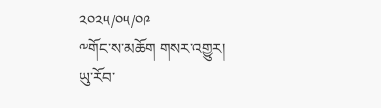༢༠༢༥/༠༥/༠༩
༸གོང་ས་མཆོག གསར་འགྱུར།
ཡུ་རོབ་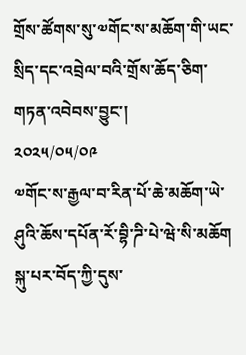གྲོས་ཚོགས་སུ་༧གོང་ས་མཆོག་གི་ཡང་སྲིད་དང་འབྲེལ་བའི་གྲོས་ཆོད་ཅིག་གཏན་འབེབས་བྱུང་།
༢༠༢༥/༠༥/༠༩
༧གོང་ས་རྒྱལ་བ་རིན་པོ་ཆེ་མཆོག་ཡེ་ཤུའི་ཆོས་དཔོན་རོ་བྷི་ཌི་པེ་ཝེ་སི་མཆོག སྐུ་པར་བོད་ཀྱི་དུས་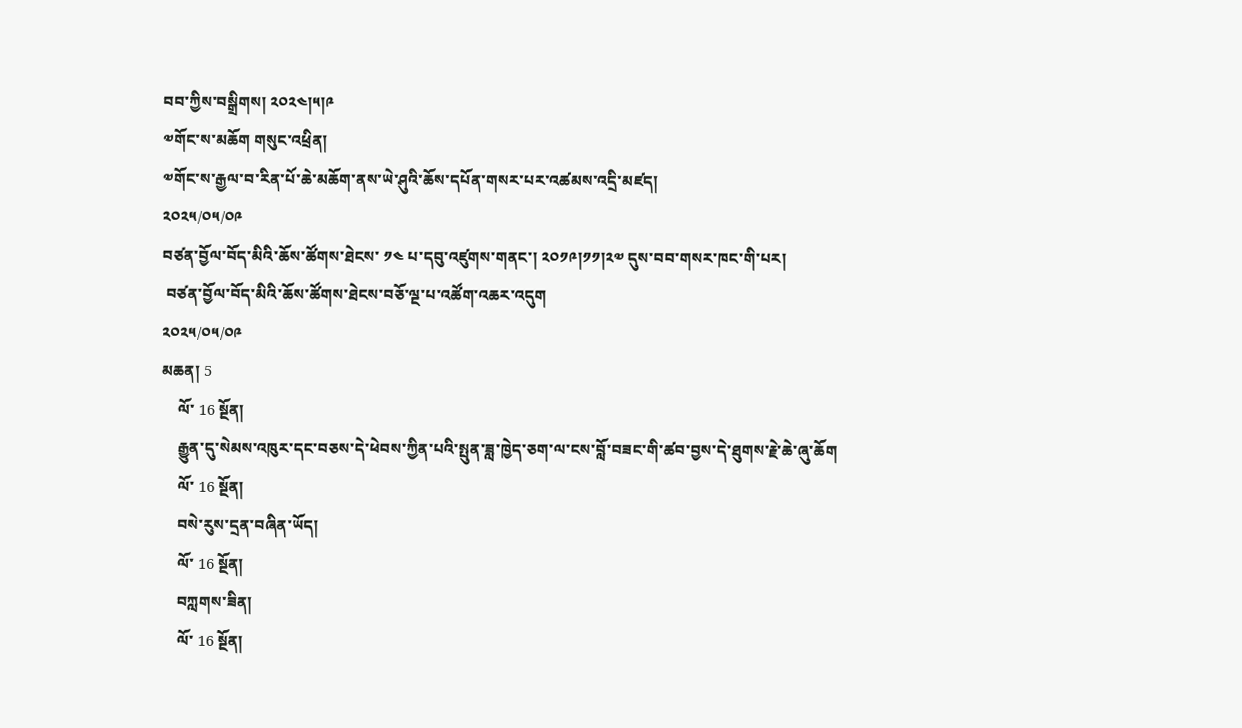བབ་ཀྱིས་བསྒྲིགས། ༢༠༢༤།༥།༩
༧གོང་ས་མཆོག གསུང་འཕྲིན།
༧གོང་ས་རྒྱལ་བ་རིན་པོ་ཆེ་མཆོག་ནས་ཡེ་ཤུའི་ཆོས་དཔོན་གསར་པར་འཚམས་འདྲི་མཛད།
༢༠༢༥/༠༥/༠༩
བཙན་བྱོལ་བོད་མིའི་ཆོས་ཚོགས་ཐེངས་ ༡༤ པ་དབུ་འཛུགས་གནང་། ༢༠༡༩།༡༡།༢༧ དུས་བབ་གསར་ཁང་གི་པར།
 བཙན་བྱོལ་བོད་མིའི་ཆོས་ཚོགས་ཐེངས་བཅོ་ལྔ་པ་འཚོག་འཆར་འདུག
༢༠༢༥/༠༥/༠༩
མཆན། 5
    ལོ་ 16 སྔོན།
    རྒྱུན་དུ་སེམས་འཁུར་དང་བཅས་དེ་ཕེབས་ཀྱིན་པའི་སྤུན་ཟླ་ཁྱེད་ཅག་ལ་ངས་བློ་བཟང་གི་ཚབ་བྱས་དེ་ཐུགས་རྗེ་ཆེ་ཞུ་ཆོག
    ལོ་ 16 སྔོན།
    བསེ་རུས་དྲན་བཞིན་ཡོད།
    ལོ་ 16 སྔོན།
    བཀླགས་ཟིན།
    ལོ་ 16 སྔོན།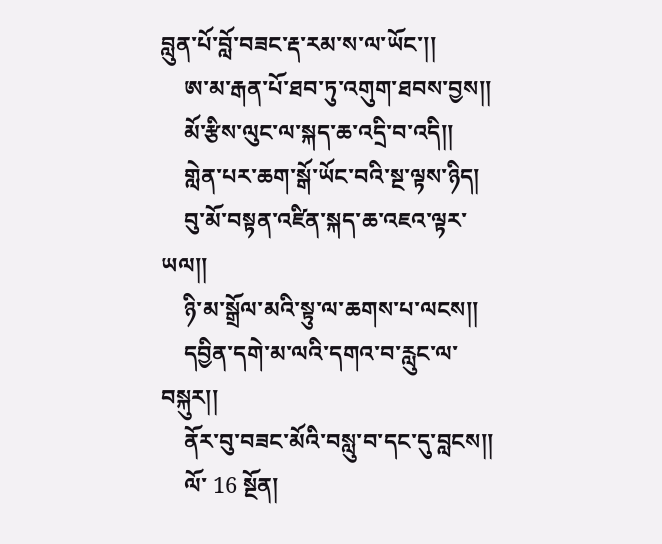བླུན་པོ་བློ་བཟང་རྡ་རམ་ས་ལ་ཡོང་།།
    ཨ་མ་རྒན་པོ་ཐབ་ཏུ་འགུག་ཐབས་བྱས།།
    མོ་རྩིས་ལུང་ལ་སྐད་ཆ་འདྲི་བ་འདི།།
    གླེན་པར་ཆག་སྒོ་ཡོང་བའི་སྔ་ལྟས་ཉིད།
    བུ་མོ་བསྟན་འཛིན་སྐད་ཆ་འཇའ་ལྟར་ཡལ།།
    ཉི་མ་སྒྲོལ་མའི་སྟུ་ལ་ཆགས་པ་ལངས།།
    དབྱིན་དགེ་མ་ལའི་དགའ་བ་རླུང་ལ་བསྐུར།།
    ནོར་བུ་བཟང་མོའི་བསླུ་བ་དང་དུ་བླངས།།
    ལོ་ 16 སྔོན།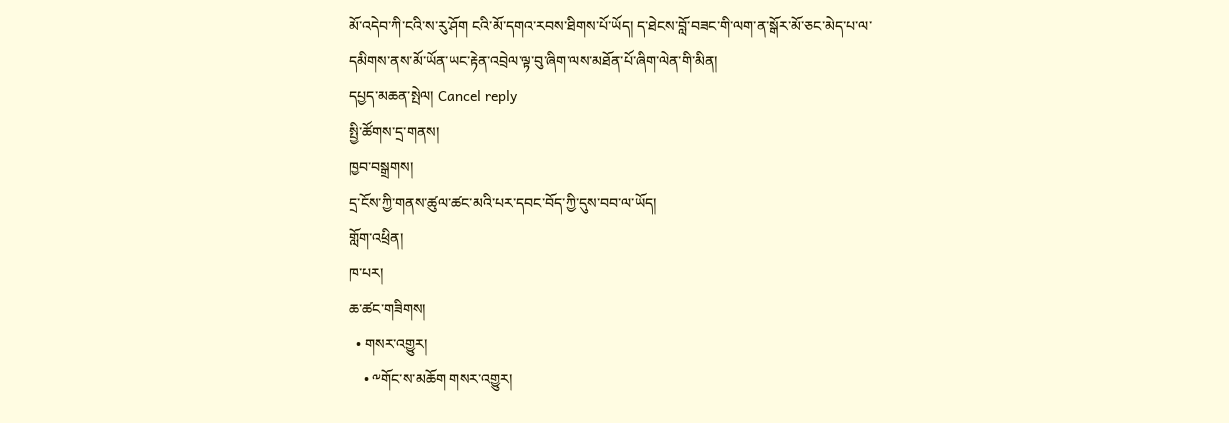མོ་འདེབ་ཀི་ངའི་ས་རུ་ཤོག ངའི་མོ་དགའ་རབས་ཐིགས་པོ་ཡོད། ད་ཐེངས་བློ་བཟང་གི་ལག་ན་སྒོར་མོ་ཅང་མེད་པ་ལ་དམིགས་ནས་མོ་ཡོན་ཡང་རྟེན་འབྲེལ་ལྟ་བུ་ཞིག་ལས་མཐོན་པོ་ཞིག་ལེན་གི་མིན།
དཔྱད་མཆན་སྤེལ། Cancel reply
སྤྱི་ཚོགས་དྲ་གནས།
ཁྱབ་བསྒྲགས།
དྲ་ངོས་ཀྱི་གནས་ཚུལ་ཚང་མའི་པར་དབང་བོད་ཀྱི་དུས་བབ་ལ་ཡོད།
གློག་འཕྲིན།
ཁ་པར།
ཆ་ཚང་གཟིགས།
  • གསར་འགྱུར།
    • ༸གོང་ས་མཆོག གསར་འགྱུར།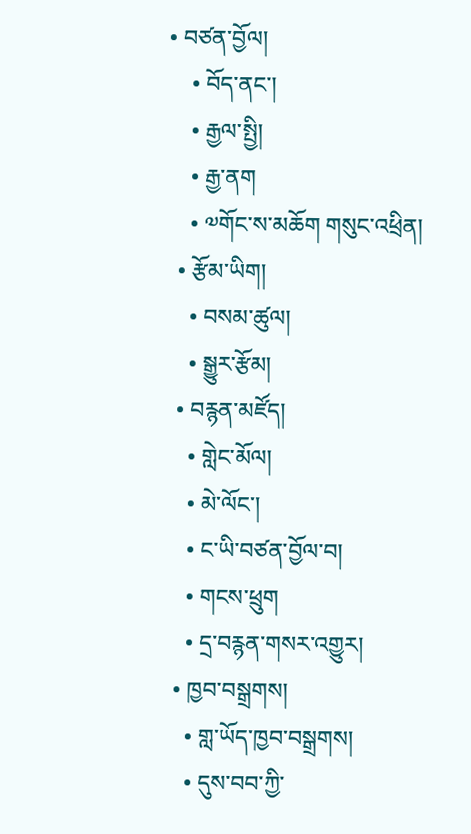• བཙན་བྱོལ།
    • བོད་ནང་།
    • རྒྱལ་སྤྱི།
    • རྒྱ་ནག
    • ༧གོང་ས་མཆོག གསུང་འཕྲིན།
  • རྩོམ་ཡིག།
    • བསམ་ཚུལ།
    • སྒྱུར་རྩོམ།
  • བརྙན་མཛོད།
    • གླེང་མོལ།
    • མེ་ལོང་།
    • ང་ཡི་བཙན་བྱོལ་བ།
    • གངས་ཕྲུག
    • དྲ་བརྙན་གསར་འགྱུར།
  • ཁྱབ་བསྒྲགས།
    • གླ་ཡོད་ཁྱབ་བསྒྲགས།
    • དུས་བབ་ཀྱི་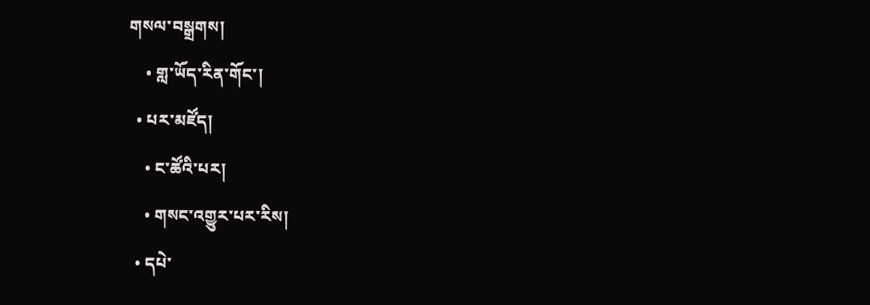གསལ་བསྒྲགས།
    • གླ་ཡོད་རིན་གོང་།
  • པར་མཛོད།
    • ང་ཚོའི་པར།
    • གསང་འགྱུར་པར་རིས།
  • དཔེ་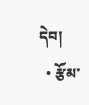དེབ།
  • རྩོམ་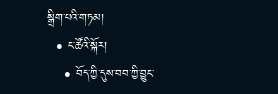སྒྲིག་པའི་གཏམ།
  • ང་ཚོའི་སྐོར།
    • བོད་ཀྱི་དུས་བབ་ཀྱི་བྱུང་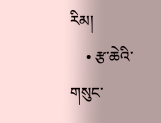རིམ།
    • རྩ་ཆེའི་གསུང་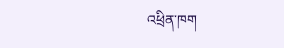འཕྲིན་ཁག